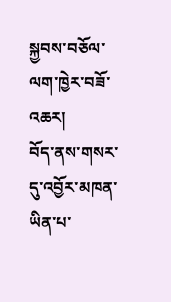སྐྱབས་བཅོལ་ལག་ཁྱེར་བཟོ་འཆར།
བོད་ནས་གསར་དུ་འབྱོར་མཁན་ཡིན་པ་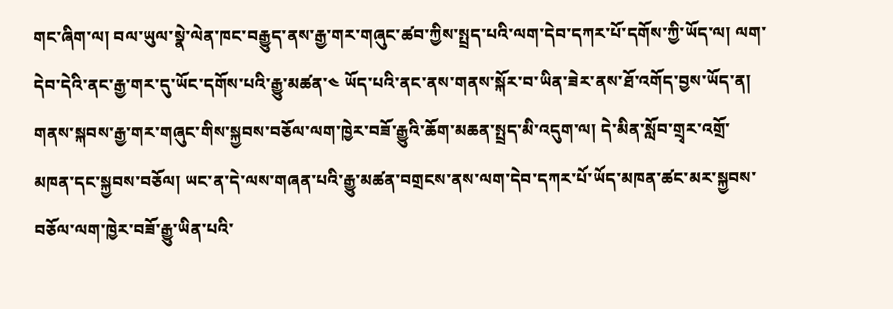གང་ཞིག་ལ། བལ་ཡུལ་སྣེ་ལེན་ཁང་བརྒྱུད་ནས་རྒྱ་གར་གཞུང་ཚབ་ཀྱིས་སྤྲད་པའི་ལག་དེབ་དཀར་པོ་དགོས་ཀྱི་ཡོད་ལ། ལག་དེབ་དེའི་ནང་རྒྱ་གར་དུ་ཡོང་དགོས་པའི་རྒྱུ་མཚན་༤ ཡོད་པའི་ནང་ནས་གནས་སྐོར་བ་ཡིན་ཟེར་ནས་ཐོ་འགོད་བྱས་ཡོད་ན། གནས་སྐབས་རྒྱ་གར་གཞུང་གིས་སྐྱབས་བཅོལ་ལག་ཁྱེར་བཟོ་རྒྱུའི་ཆོག་མཆན་སྤྲད་མི་འདུག་ལ། དེ་མིན་སློབ་གྲྭར་འགྲོ་མཁན་དང་སྐྱབས་བཅོལ། ཡང་ན་དེ་ལས་གཞན་པའི་རྒྱུ་མཚན་བགྲངས་ནས་ལག་དེབ་དཀར་པོ་ཡོད་མཁན་ཚང་མར་སྐྱབས་བཅོལ་ལག་ཁྱེར་བཟོ་རྒྱུ་ཡིན་པའི་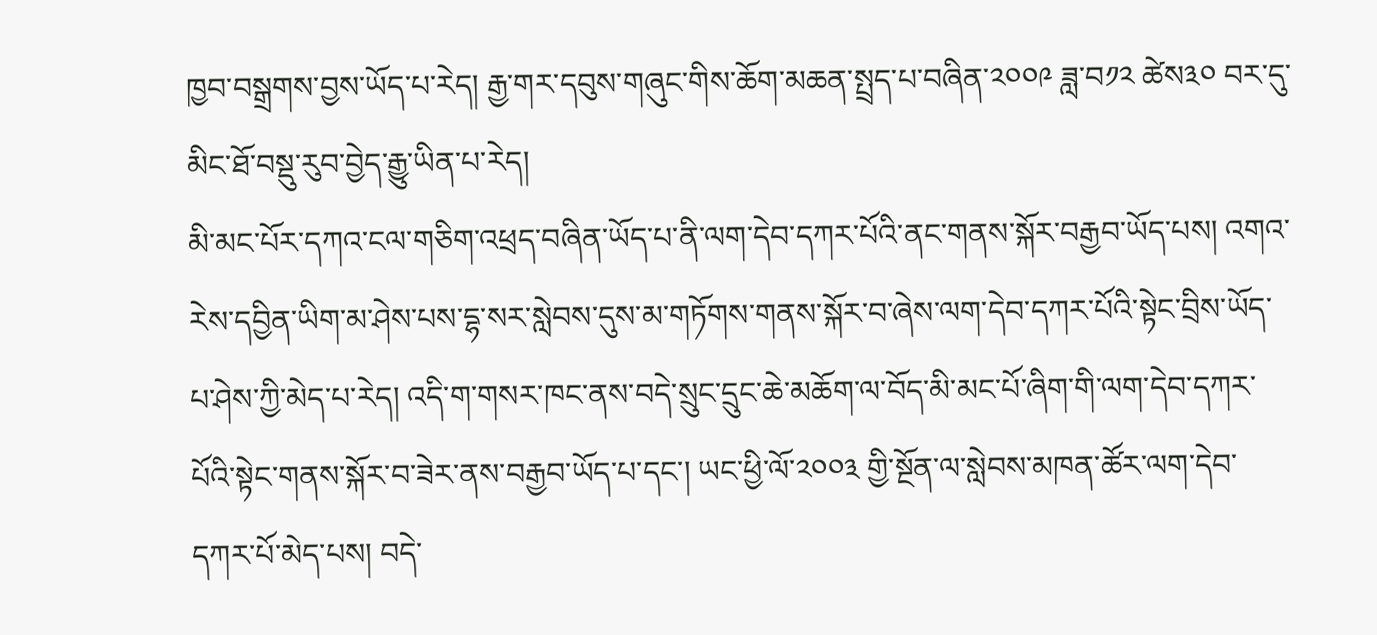ཁྱབ་བསྒྲགས་བྱས་ཡོད་པ་རེད། རྒྱ་གར་དབུས་གཞུང་གིས་ཆོག་མཆན་སྤྲད་པ་བཞིན་༢༠༠༩ ཟླ་བ༡༢ ཚེས༣༠ བར་དུ་མིང་ཐོ་བསྡུ་རུབ་བྱེད་རྒྱུ་ཡིན་པ་རེད།
མི་མང་པོར་དཀའ་ངལ་གཅིག་འཕྲད་བཞིན་ཡོད་པ་ནི་ལག་དེབ་དཀར་པོའི་ནང་གནས་སྐོར་བརྒྱབ་ཡོད་པས། འགའ་རེས་དབྱིན་ཡིག་མ་ཤེས་པས་དྷ་སར་སླེབས་དུས་མ་གཏོགས་གནས་སྐོར་བ་ཞེས་ལག་དེབ་དཀར་པོའི་སྟེང་བྲིས་ཡོད་པ་ཤེས་ཀྱི་མེད་པ་རེད། འདི་ག་གསར་ཁང་ནས་བདེ་སྲུང་དྲུང་ཆེ་མཆོག་ལ་བོད་མི་མང་པོ་ཞིག་གི་ལག་དེབ་དཀར་པོའི་སྟེང་གནས་སྐོར་བ་ཟེར་ནས་བརྒྱབ་ཡོད་པ་དང་། ཡང་ཕྱི་ལོ་༢༠༠༣ གྱི་སྔོན་ལ་སླེབས་མཁན་ཚོར་ལག་དེབ་དཀར་པོ་མེད་པས། བདེ་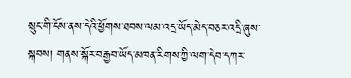སྲུང་གི་ངོས་ནས་དེའི་ཕྱོགས་ཐབས་ལམ་འདྲ་ཡོད་མེད་བཅར་འདྲི་ཞུས་སྐབས། གནས་སྐོར་བརྒྱབ་ཡོད་མཁན་རིགས་ཀྱི་ལག་དེབ་དཀར་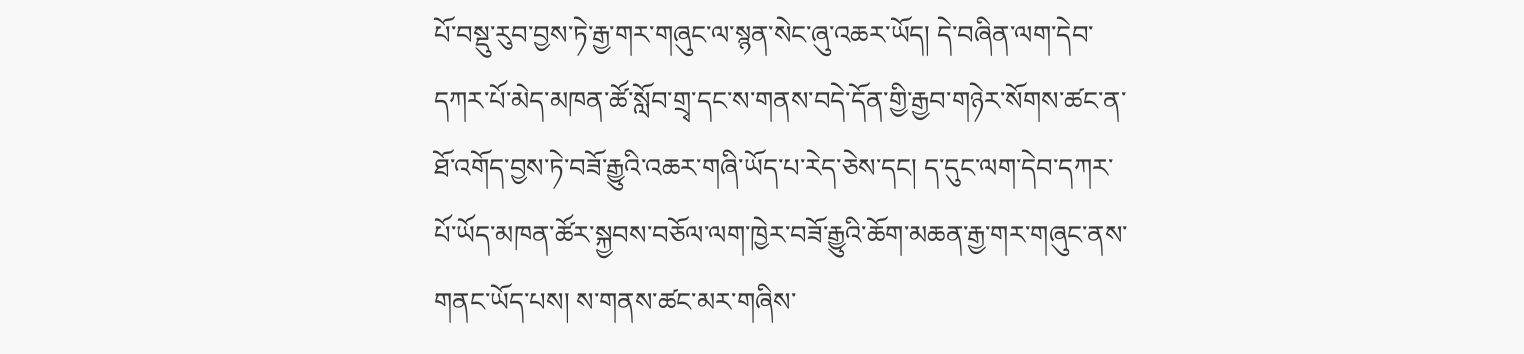པོ་བསྡུ་རུབ་བྱས་ཏེ་རྒྱ་གར་གཞུང་ལ་སྙན་སེང་ཞུ་འཆར་ཡོད། དེ་བཞིན་ལག་དེབ་དཀར་པོ་མེད་མཁན་ཚོ་སློབ་གྲྭ་དང་ས་གནས་བདེ་དོན་གྱི་རྒྱབ་གཉེར་སོགས་ཚང་ན་ཐོ་འགོད་བྱས་ཏེ་བཟོ་རྒྱུའི་འཆར་གཞི་ཡོད་པ་རེད་ཅེས་དང། ད་དུང་ལག་དེབ་དཀར་པོ་ཡོད་མཁན་ཚོར་སྐྱབས་བཅོལ་ལག་ཁྱེར་བཟོ་རྒྱུའི་ཆོག་མཆན་རྒྱ་གར་གཞུང་ནས་གནང་ཡོད་པས། ས་གནས་ཚང་མར་གཞིས་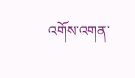འགོས་འགན་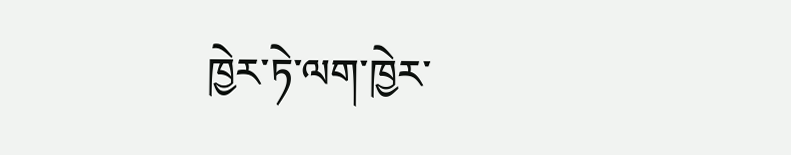ཁྱེར་ཏེ་ལག་ཁྱེར་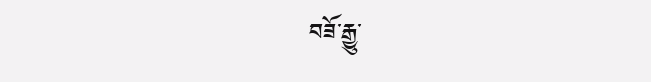བཟོ་རྒྱུ་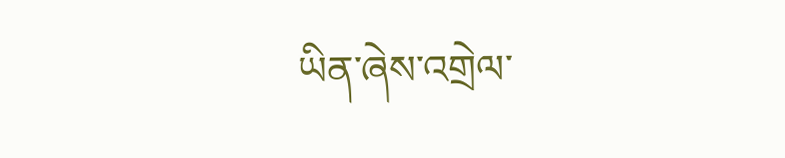ཡིན་ཞེས་འགྲེལ་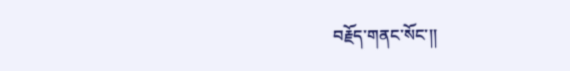བརྗོད་གནང་སོང་།།